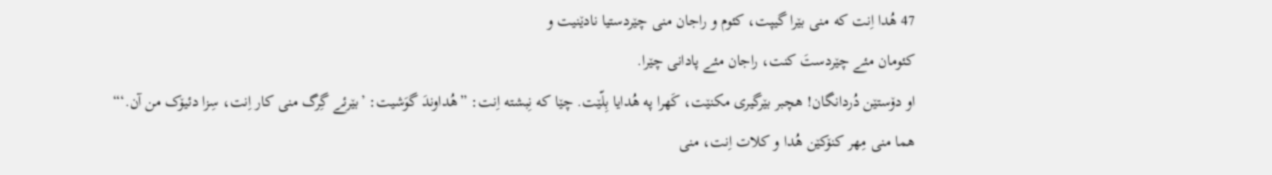47 هُدا اِنت که منی بێرا گیپت، کئوم و راجان منی چێردستیا نادێنیت و
کئومان مئے چێردستَ کنت، راجان مئے پادانی چێرا.
او دۆستێن دُردانگان! هچبر بێرگیری مکنێت، کَهرا په هُدایا بِلّێت. چێا که نِبشته اِنت: ”هُداوندَ گوَشیت: ’بێرئے گِرگ منی کار اِنت، سِزا دئیۆک من آن.‘“
هما منی مِهر کنۆکێن هُدا و کلات اِنت، منی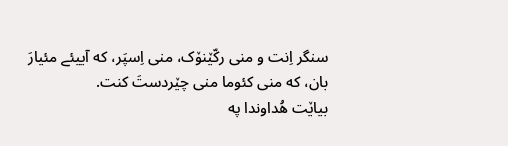سنگر اِنت و منی رکّێنۆک، منی اِسپَر، که آییئے مئیارَ بان، که منی کئوما منی چێردستَ کنت.
بیاێت هُداوندا په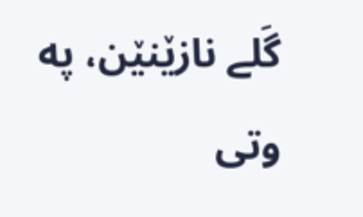گَلے نازێنێن، په وتی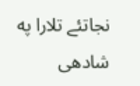نجاتئے تلارا په شادهی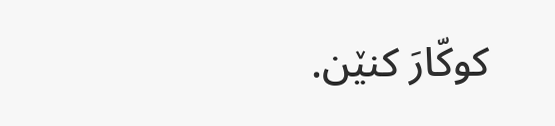کوکّارَ کنێن.